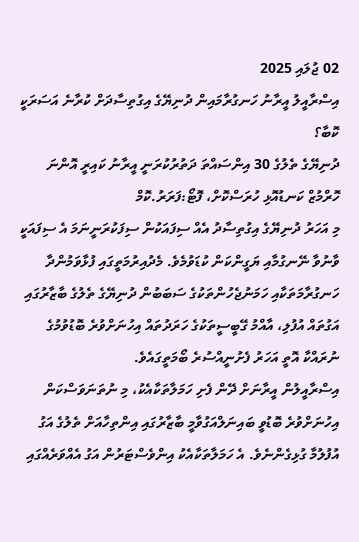02 ޖުލައި 2025
އިސްރާއީލު އީރާނު ހަނގުރާމައިން ދުނިޔޭގެ އިގުތިސާދަށް ކުރާނެ އަސަރަކީ ކޮބާ؟
ދުނިޔޭގެ ތެލުގެ 30 އިންސައްތަ ދަތުރުކުރަނީ އީރާނު ކައިރީ އޮންނަ ހޮރްމުޒް ކަނޑުއޮޅި ހުރަސްކޮށް، ފޮޓޯ:ފަރަރު.ކޮމް
މި އަހަރު ދުނިޔޭގެ އިގުތިސާދު އެއް ސިފައަކުން ސިފަކުރަނީނަމަ އެ ސިފައަކީ ވާނުވާ ނޭނގުމާއި ޔަގީންކަން ކުޑަވުމެވެ. މެދުއިރުމަތީގައި ފުޅާވަމުންދާ ހަނގުރާމަތަކާއި ހަމަނުޖެހުންތަކުގެ ސަބަބުން ދުނިޔޭގެ ތެލުގެ ބާޒާރުގައި އަގުތައް އުފުލި، އާއްމު ގޭބީސީތަކުގެ ހަރަދުތައް އިހުނަށްވުރެ ބޮޑުވުމުގެ ނުރައްކާ އޮތީ އަހަރު ފެށުނީއްސުރެ ބޯމަތީގައެވެ.
އިސްރާއީލުން އީރާނަށް ދޭން ފެށި ހަމަލާތަކާއެކު، މި ނުތަނަވަސްކަން އިހުނަށްވުރެ ބޮޑުވީ ބައިނަލްއަގުވާމީ ބާޒާރުގައި އިންތިހާއަށް ތެލުގެ އަގު އުފުލުމާ ގުޅިގެންނެވެ. އެ ހަމަލާތަކާއެކު އިންވެސްޓަރުން އަގު އެއްވަރެއްގައި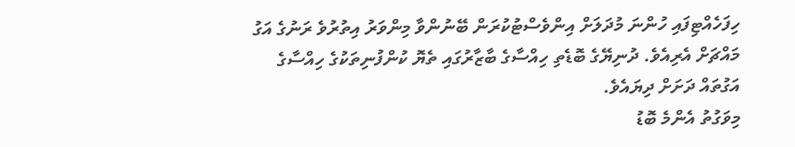ހިފަހެއްޓިފައި ހުންނަ މުދަލަށް އިންވެސްޓުކުރަން ބޭނުންވާ މިންވަރު އިތުރުވެ ރަނުގެ އަގު މައްޗަށް އެރިއެވެ. ދުނިޔޭގެ ބޮޑެތި ހިއްސާގެ ބާޒާރުގައި ތެޔޮ ކުންފުނިތަކުގެ ހިއްސާގެ އަގުތައް ދަށަށް ދިޔައެވެ.
މިވަގުތު އެންމެ ބޮޑު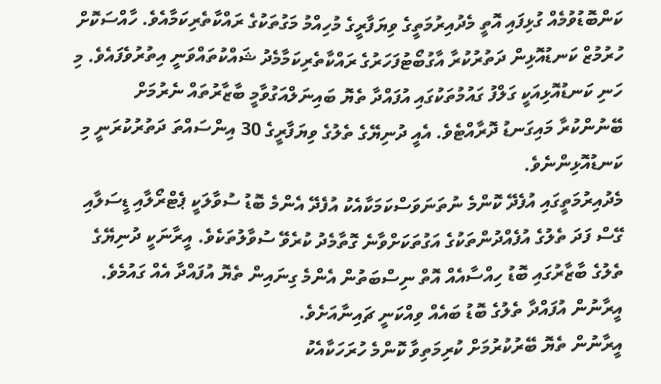ކަންބޮޑުވުމެއް ގުޅިފައި އޮތީ މެދުއިރުމަތީގެ ވިޔަފާރީގެ މުހިއްމު މަގުތަކުގެ ރައްކާތެރިކަމާއެވެ. ހާއްސަކޮށް ހުރުމުޒް ކަނޑުއޮޅިން ދަތުރުކުރާ އާގުބޯޓުފަހަރުގެ ރައްކާތެރިކަމާމެދު ޝައްކުތައްވަނީ އިތުރުވެފައެވެ. މި ހަނި ކަނޑުއޮޅިއަކީ ގަލްފު ގައުމުތަކުގައި އުފައްދާ ތެޔޮ ބައިނަލްއަގުވާމީ ބާޒާރުތައް ނެރުމަށް ބޭނުންކުރާ މައިގަނޑު ދޮރާއްޓެވެ. އެއީ ދުނިޔޭގެ ތެލުގެ ވިޔަފާރީގެ 30 އިންސައްތަ ދަތުރުކުރަނީ މި ކަނޑުއޮޅިންނެވެ.
މެދުއިރުމަތީގައި އުފެދޭ ކޮންމެ ނުތަނަވަސްކަމަކާއެކު އުފެދޭ އެންމެ ބޮޑު ސުވާލަކީ ޕެޓްރޯލާއި ޑީސަލާއި ގޭސް ފަދަ ތެލުގެ އުފެއްދުންތަކުގެ އަގުތަކަށްވާނެ ގޮތާމެދު ކުރެވޭ ސުވާލުތަކެވެ. އީރާނަކީ ދުނިޔޭގެ ތެލުގެ ބާޒާރުގައި ބޮޑު ހިއްސާއެއް އޮތް ނިސްބަތުން އެންމެ ގިނައިން ތެޔޮ އުފައްދާ އެއް ގައުމެވެ. އީރާނުން އުފައްދާ ތެލުގެ ބޮޑު ބައެއް ވިއްކަނީ ޗައިނާއަށެވެ.
އީރާނުން ތެޔޮ ބޭރުކުރުމަށް ކުރިމަތިވާ ކޮންމެ ހުރަހަކާއެކު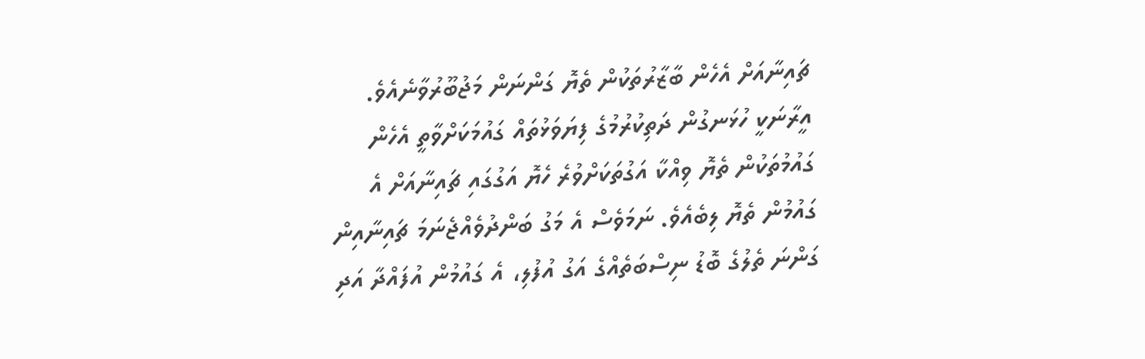ޗައިނާއަށް އެހެން ބާޒާރުތަކުން ތެޔޮ ގަންނަން މަޖުބޫރުވާނެއެވެ. އީރާނަކީ ހުޅަނގުން ދަތިކުރުމުގެ ފިޔަވަޅުތައް ގައުމަކަށްވާތީ އެހެން ގައުމުތަކުން ތެޔޮ ވިއްކާ އަގުތަކަށްވުރެ ހެޔޮ އަގުގައި ޗައިނާއަށް އެ ގައުމުން ތެޔޮ ލިބެއެވެ. ނަމަވެސް އެ މަގު ބަންދުވެއްޖެނަމަ ޗައިނާއިން ގަންނަ ތެލުގެ ބޮޑު ނިސްބަތެއްގެ އަގު އުފުލި، އެ ގައުމުން އުފައްދާ އަދި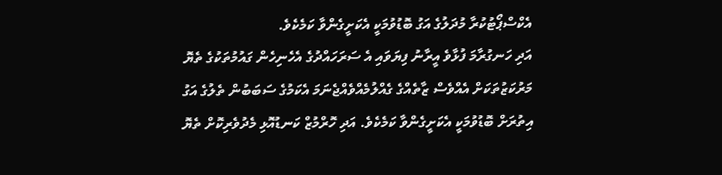އެކްސްޕޯޓުކުރާ މުދަލުގެ އަގު ބޮޑުވުމަކީ އެކަށީގެންވާ ކަމެކެވެ.
އަދި ހަނގުރާމަ ފުޅާވެ އީރާނު ފިޔަވައި އެ ސަރަހައްދުގެ އެހެނިހެން ގައުމުތަކުގެ ތެޔޮ މަރުކަޒުތަކަށް އެއްވެސް ޒާތެއްގެ ގެއްލުމެއްވެއްޖެނަމަ އެކަމުގެ ސަބަބުން ތެލުގެ އަގު އިތުރަށް ބޮޑުވުމަކީ އެކަށީގެންވާ ކަމެކެވެ. އަދި ހޮރްމުޒް ކަނޑުއޮޅި މެދުވެރިކޮށް ތެޔޮ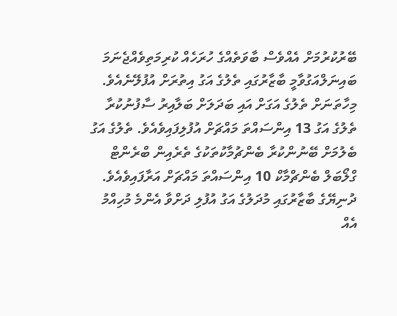ބޭރުކުރުމަށް އެއްވެސް ބާވަތެއްގެ ހުރަހެއް ކުރިމަތިވެއްޖެނަމަ ބައިނަލްއަގުވާމީ ބާޒާރުގައި ތެލުގެ އަގު އިތުރަށް އުފުލޭނެއެވެ.
މިހާތަނަށް ތެލުގެ އަގަށް އައި ބަދަލަށް ބަލާއިރު ސާފުނުކުރާ ތެލުގެ އަގު 13 އިންސައްތަ މައްޗަށް އުފުލިފައިވެއެވެ. ތެލުގެ އަގު ބެލުމަށް ބޭނުންކުރާ ބެންޗުމާކުތަކުގެ ތެރެއިން ބްރެންޓް ގްލޯބަލް ބެންޗްމާކް 10 އިންސައްތަ މައްޗަށް އަރާފައިވެއެވެ.
ދުނިޔޭގެ ބާޒާރުގައި މުދަލުގެ އަގު އުފުލި ދަށްވާ އެންމެ މުހިއްމު އެއް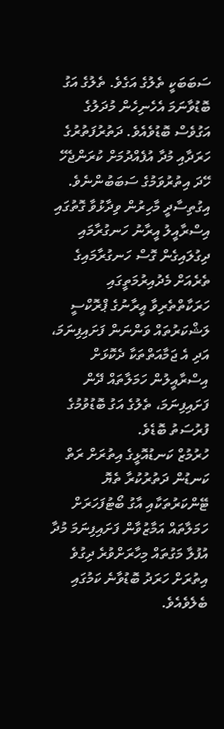ސަބަބަކީ ތެލުގެ އަގެވެ. ތެލުގެ އަގު ބޮޑުވާނަމަ އެހެނިހެން މުދަލުގެ އަގުވެސް ބޮޑުވެއެވެ. ދަތުރުފަތުރުގެ ހަރަދާއި މުދާ އުފެއްދުމަށް ކުރަންޖެހޭ ހޭދަ އިތުރުވަމުގެ ސަބަބުންނެވެ.
އިގުތިސާދީ މާހިރުން ވިދާޅުވާ ގޮތުގައި އިސްރާއީލު އީރާނު ހަނގުރާމައި ދިގުލައިގެން ގޮސް ހަނގުރާމައިގެ ތެރެއަށް މެދުއިރުމަތީގައި ހަރަކާތްތެރިވާ އީރާނުގެ ޕްރޮކްސީ ލަޝްކަރުތައް ވަންނަން ފަށައިފިނަމަ، އަދި އެ ޖަމާއަތްތަކާ ދެކޮޅަށް އިސްރާއީލުން ހަމަލާތައް ދޭން ފަށައިފިނަމަ، ތެލުގެ އަގު ބޮޑުވުމުގެ ފުރުސަތު ބޮޑެވެ.
ހުރުމުޒް ކަނޑުއޮޅީގެ އިތުރަށް ރަތް ކަނޑުން ދަތުރުކުރާ ތެޔޮ ޓޭންކަރުތަކާއި އާގު ބޯޓުފަހަރަށް ހަމަލާތައް އަމާޒުވާން ފަށައިފިނަމަ މުދާ އުފުލާ މަގުތައް މިހާރަށްވުރެ ދިގުވެ އިތުރަށް ހަރަދު ބޮޑުވާނެ ކަމުގައި ބެލެވެއެވެ.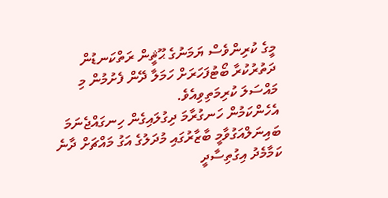މީގެ ކުރިންވެސް ޔަމަނުގެ ޙޫޘީން ރަތްކަނޑުން ދަތުރުކުރާ ބޯޓުފަހަރަށް ހަމަލާ ދޭން ފެށުމުން މި މައްސަލަ ކުރިމަތިވިއެވެ.
އެހެންކަމުން ހަނގުރާމަ ދިގުލައިގެން ހިނގައްޖެނަމަ ބައިނަލްއަގުވާމީ ބާޒާރުގައި މުދަލުގެ އަގު މައްޗަށް ދާނެ ކަމާމެދު އިގުތިސާދީ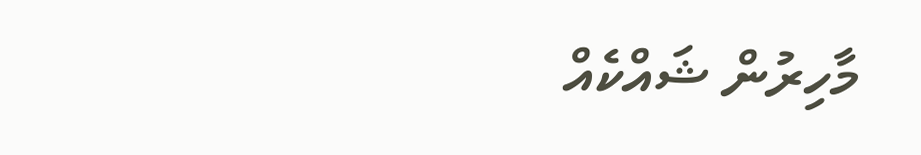މާހިރުން ޝައްކެއް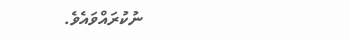ނުކުރައްވައެވެ.